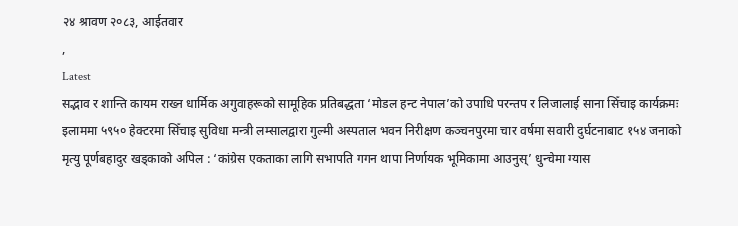२४ श्रावण २०८३, आईतवार
,
Latest
सद्भाव र शान्ति कायम राख्न धार्मिक अगुवाहरूको सामूहिक प्रतिबद्धता ‘मोडल हन्ट नेपाल’को उपाधि परन्तप र लिजालाई साना सिँचाइ कार्यक्रमः इलाममा ५९५० हेक्टरमा सिँचाइ सुविधा मन्त्री लम्सालद्वारा गुल्मी अस्पताल भवन निरीक्षण कञ्चनपुरमा चार वर्षमा सवारी दुर्घटनाबाट १५४ जनाको मृत्यु पूर्णबहादुर खड्काको अपिल : ‘कांग्रेस एकताका लागि सभापति गगन थापा निर्णायक भूमिकामा आउनुस्’ धुन्चेमा ग्यास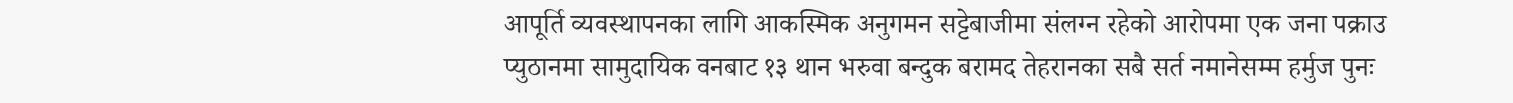आपूर्ति व्यवस्थापनका लागि आकस्मिक अनुगमन सट्टेबाजीमा संलग्न रहेको आरोपमा एक जना पक्राउ प्युठानमा सामुदायिक वनबाट १३ थान भरुवा बन्दुक बरामद तेहरानका सबै सर्त नमानेसम्म हर्मुज पुनः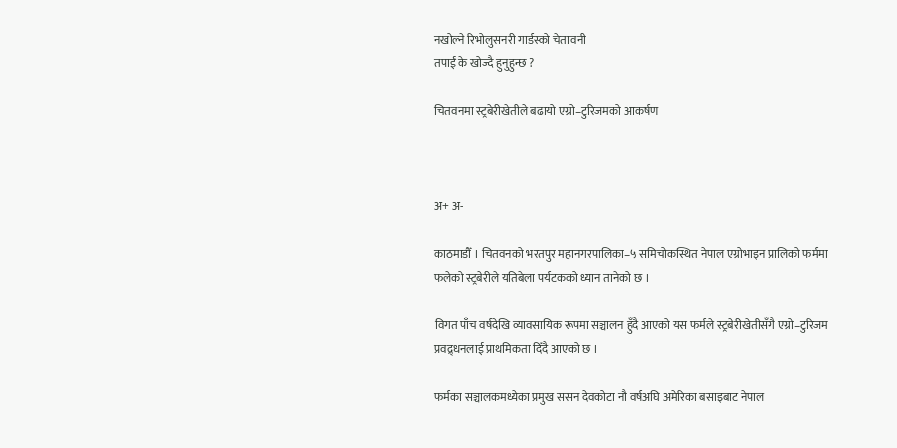नखोल्ने रिभोलुसनरी गार्डस्को चेतावनी
तपाईं के खोज्दै हुनुहुन्छ ?

चितवनमा स्ट्रबेरीखेतीले बढायो एग्रो–टुरिजमको आकर्षण



अ+ अ-

काठमाडौँ । चितवनको भरतपुर महानगरपालिका–५ समिचोकस्थित नेपाल एग्रोभाइन प्रालिको फर्ममा फलेको स्ट्रबेरीले यतिबेला पर्यटकको ध्यान तानेको छ ।

विगत पाँच वर्षदेखि व्यावसायिक रूपमा सञ्चालन हुँदै आएको यस फर्मले स्ट्रबेरीखेतीसँगै एग्रो–टुरिजम प्रवद्र्धनलाई प्राथमिकता दिँदै आएको छ ।

फर्मका सञ्चालकमध्येका प्रमुख ससन देवकोटा नौ वर्षअघि अमेरिका बसाइबाट नेपाल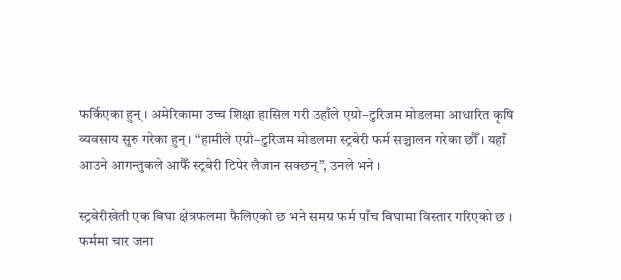फर्किएका हुन् । अमेरिकामा उच्च शिक्षा हासिल गरी उहाँले एग्रो–टुरिजम मोडलमा आधारित कृषि व्यवसाय सुरु गरेका हुन्। “हामीले एग्रो–टुरिजम मोडलमा स्ट्रबेरी फर्म सञ्चालन गरेका छौँ । यहाँ आउने आगन्तुकले आफैँ स्ट्रबेरी टिपेर लैजान सक्छन्”, उनले भने ।

स्ट्रबेरीखेती एक बिघा क्षेत्रफलमा फैलिएको छ भने समग्र फर्म पाँच बिघामा विस्तार गरिएको छ । फर्ममा चार जना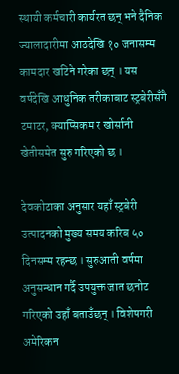स्थायी कर्मचारी कार्यरत छन् भने दैनिक ज्यालादारीमा आठदेखि १० जनासम्म कामदार खटिने गरेका छन् । यस वर्षदेखि आधुनिक तरीकाबाट स्ट्रबेरीसँगै टमाटर, क्याप्सिकम र खोर्सानी खेतीसमेत सुरु गरिएको छ ।

देवकोटाका अनुसार यहाँ स्ट्रबेरी उत्पादनको मुख्य समय करिब ५० दिनसम्म रहन्छ । सुरुआती वर्षमा अनुसन्धान गर्दै उपयुक्त जात छनोट गरिएको उहाँ बताउँछन् । विशेषगरी अमेरिकन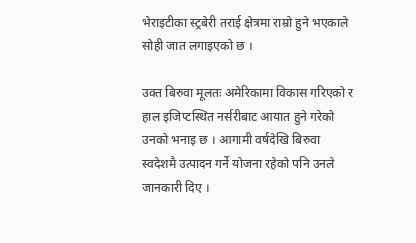भेराइटीका स्ट्रबेरी तराई क्षेत्रमा राम्रो हुने भएकाले सोही जात लगाइएको छ ।

उक्त बिरुवा मूलतः अमेरिकामा विकास गरिएको र हाल इजिप्टस्थित नर्सरीबाट आयात हुने गरेको उनको भनाइ छ । आगामी वर्षदेखि बिरुवा स्वदेशमै उत्पादन गर्ने योजना रहेको पनि उनले जानकारी दिए ।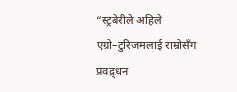“स्ट्रबेरीले अहिले एग्रो–टुरिजमलाई राम्रोसँग प्रवद्र्धन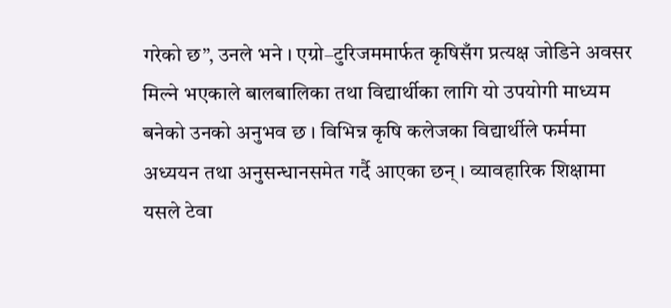गरेको छ”, उनले भने । एग्रो–टुरिजममार्फत कृषिसँग प्रत्यक्ष जोडिने अवसर मिल्ने भएकाले बालबालिका तथा विद्यार्थीका लागि यो उपयोगी माध्यम बनेको उनको अनुभव छ । विभिन्न कृषि कलेजका विद्यार्थीले फर्ममा अध्ययन तथा अनुसन्धानसमेत गर्दै आएका छन् । व्यावहारिक शिक्षामा यसले टेवा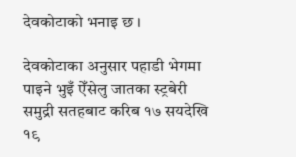देवकोटाको भनाइ छ ।

देवकोटाका अनुसार पहाडी भेगमा पाइने भुइँ ऐँसेलु जातका स्ट्रबेरी समुद्री सतहबाट करिब १७ सयदेखि १९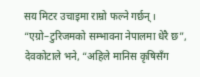सय मिटर उचाइमा राम्रो फल्ने गर्छन् । “एग्रो–टुरिजमको सम्भावना नेपालमा धेरै छ”, देवकोटाले भने, “अहिले मानिस कृषिसँग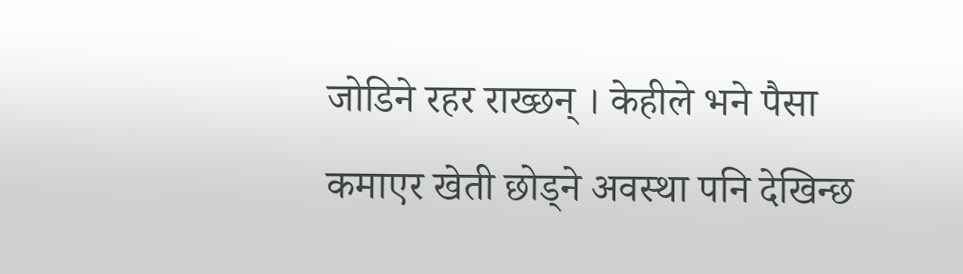जोडिने रहर राख्छन् । केहीले भने पैसा कमाएर खेती छोड्ने अवस्था पनि देखिन्छ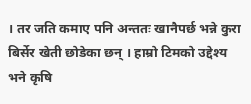। तर जति कमाए पनि अन्ततः खानैपर्छ भन्ने कुरा बिर्सेर खेती छोडेका छन् । हाम्रो टिमको उद्देश्य भने कृषि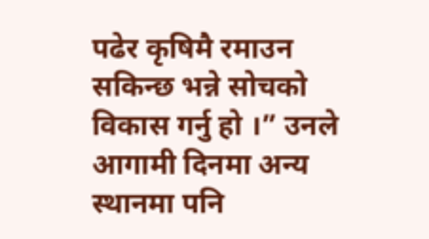पढेर कृषिमै रमाउन सकिन्छ भन्ने सोचको विकास गर्नु हो ।” उनले आगामी दिनमा अन्य स्थानमा पनि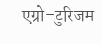एग्रो–टुरिजम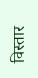विस्तार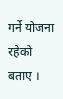गर्ने योजना रहेको बताए ।